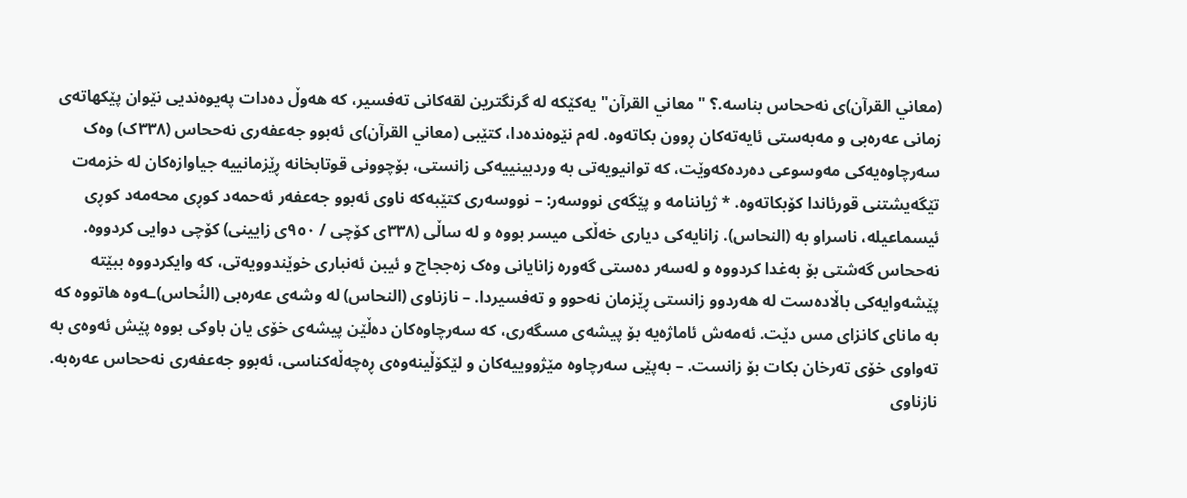(معاني القرآن)ی نەححاس بناسە.؟ "معاني القرآن" یەکێکە لە گرنگترین لقەکانی تەفسیر، کە هەوڵ دەدات پەیوەندیی نێوان پێکهاتەی زمانی عەرەبی و مەبەستی ئایەتەکان ڕوون بکاتەوە. لەم نێوەندەدا، کتێبی (معاني القرآن)ی ئەبوو جەعفەری نەححاس (٣٣٨ک) وەک سەرچاوەیەکی مەوسوعی دەردەکەوێت، کە توانیویەتی بە وردبینییەکی زانستی، بۆچوونی قوتابخانە ڕێزمانییە جیاوازەکان لە خزمەت تێگەیشتنی قورئاندا کۆبکاتەوە. * ژیاننامە و پێگەی نووسەر: – نووسەری کتێبەکە ناوی ئەبوو جەعفەر ئەحمەد کوڕی محەمەد کوڕی ئیسماعیلە، ناسراو بە (النحاس). زانایەکی دیاری خەڵکی میسر بووە و لە ساڵی (٣٣٨ی کۆچی / ٩٥٠ی زایینی) کۆچی دوایی کردووە. نەححاس گەشتی بۆ بەغدا کردووە و لەسەر دەستی گەورە زانایانی وەک زەججاج و ئیبن ئەنباری خوێندوویەتی، کە وایکردووە ببێتە پێشەوایەکی باڵادەست لە هەردوو زانستی ڕێزمان نەحوو و تەفسیردا. – نازناوی (النحاس) لە وشەی عەرەبی (النُحاس)ـەوە هاتووە کە بە مانای کانزای مس دێت. ئەمەش ئاماژەیە بۆ پیشەی مسگەری، کە سەرچاوەکان دەڵێن پیشەی خۆی یان باوکی بووە پێش ئەوەی بە تەواوی خۆی تەرخان بکات بۆ زانست. – بەپێی سەرچاوە مێژووییەکان و لێکۆڵینەوەی ڕەچەڵەکناسی، ئەبوو جەعفەری نەححاس عەرەبە. نازناوی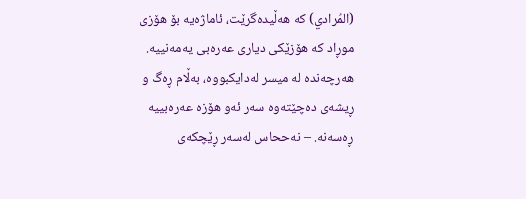(المُرادي) کە هەڵیدەگرێت، ئاماژەیە بۆ هۆزی موڕاد کە هۆزێکی دیاری عەرەبی یەمەنییە. هەرچەندە لە میسر لەدایکبووە، بەڵام ڕەگ و ڕیشەی دەچێتەوە سەر ئەو هۆزە عەرەبییە ڕەسەنە. – نەححاس لەسەر ڕێچکەی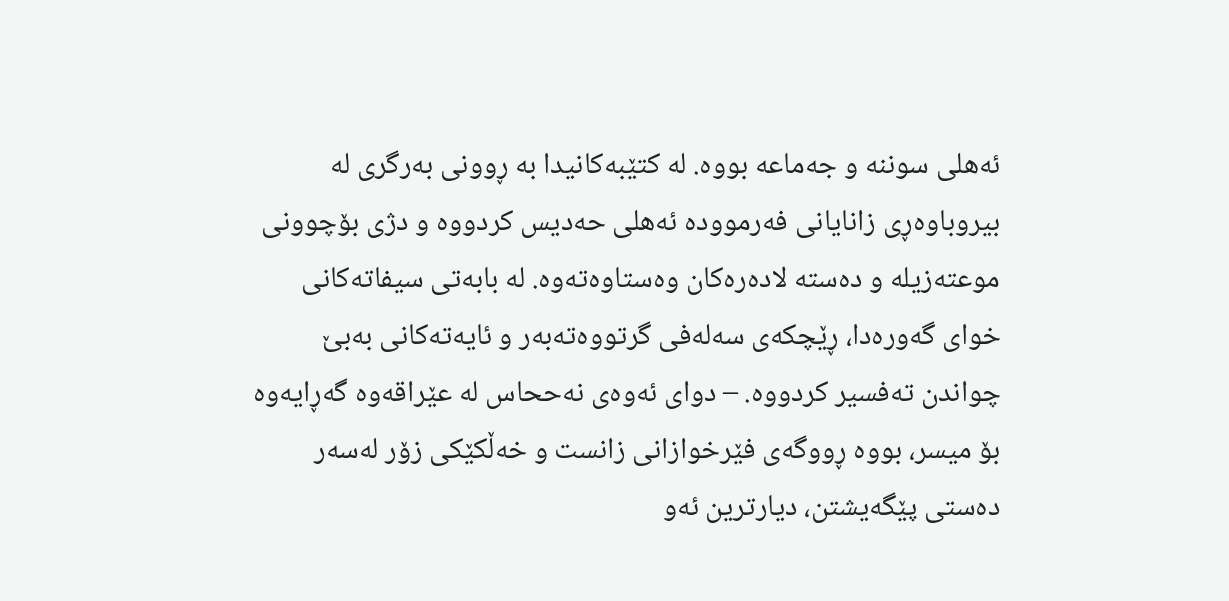ئەهلی سوننە و جەماعە بووە. لە کتێبەکانیدا بە ڕوونی بەرگری لە بیروباوەڕی زانایانی فەرموودە ئەهلی حەدیس کردووە و دژی بۆچوونی موعتەزیلە و دەستە لادەرەکان وەستاوەتەوە. لە بابەتی سیفاتەکانی خوای گەورەدا، ڕێچکەی سەلەفی گرتووەتەبەر و ئایەتەکانی بەبێ چواندن تەفسیر کردووە. – دوای ئەوەی نەححاس لە عێراقەوە گەڕایەوە بۆ میسر، بووە ڕووگەی فێرخوازانی زانست و خەڵکێکی زۆر لەسەر دەستی پێگەیشتن، دیارترین ئەو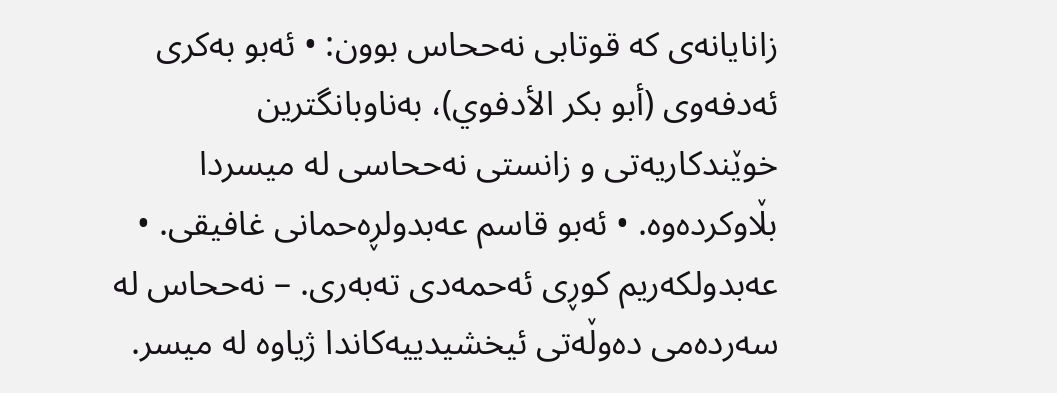زانایانەی کە قوتابی نەححاس بوون: • ئەبو بەکری ئەدفەوی (أبو بكر الأدفوي)، بەناوبانگترین خوێندکاریەتی و زانستی نەححاسی لە میسردا بڵاوکردەوە. • ئەبو قاسم عەبدولڕەحمانی غافیقی. • عەبدولکەریم کوڕی ئەحمەدی تەبەری. – نەححاس لە سەردەمی دەوڵەتی ئیخشیدییەکاندا ژیاوە لە میسر.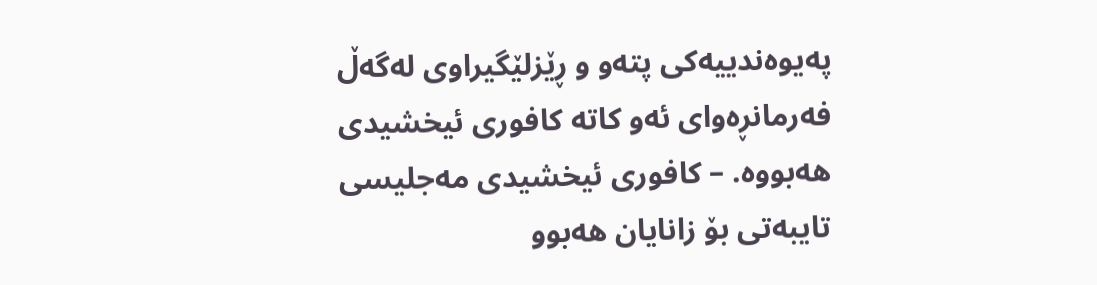پەیوەندییەکی پتەو و ڕێزلێگیراوی لەگەڵ فەرمانڕەوای ئەو کاتە کافوری ئیخشیدی هەبووە. – کافوری ئیخشیدی مەجلیسی تایبەتی بۆ زانایان هەبوو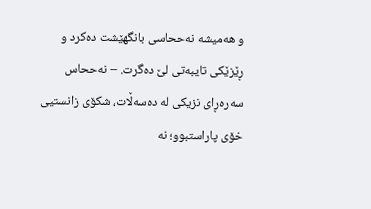و هەمیشە نەححاسی بانگهێشت دەکرد و ڕێزێکی تایبەتی لێ دەگرت. – نەححاس سەرەڕای نزیکی لە دەسەڵات، شکۆی زانستیی خۆی پاراستبوو؛ نە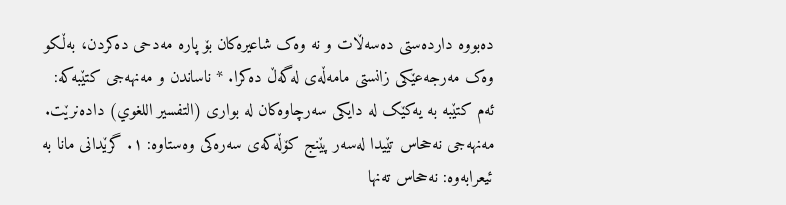دەبووە داردەستی دەسەڵات و نە وەک شاعیرەکان بۆ پارە مەدحی دەکردن، بەڵکو وەک مەرجەعێکی زانستی مامەڵەی لەگەڵ دەکرا. * ناساندن و مەنهەجی کتێبەکە: ئەم کتێبە بە یەکێک لە دایکی سەرچاوەکان لە بواری (التفسیر اللغوي) دادەنرێت. مەنهەجی نەححاس تێیدا لەسەر پێنج کۆڵەکەی سەرەکی وەستاوە: ١. گرێدانی مانا بە ئیعرابەوە: نەححاس تەنها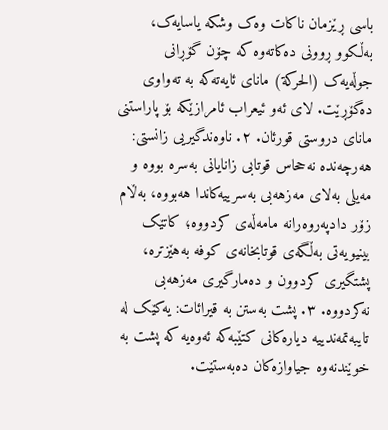باسی ڕێزمان ناکات وەک وشکە یاسایەک، بەڵکوو ڕوونی دەکاتەوە کە چۆن گۆڕانی جوڵەیەک (الحرکة) مانای ئایەتەکە بە تەواوی دەگۆڕێت. لای ئەو ئیعراب ئامرازێکە بۆ پاراستنی مانای دروستی قورئان. ٢. ناوەندگیریی زانستی: هەرچەندە نەححاس قوتابی زانایانی بەسرە بووە و مەیلی بەلای مەزهەبی بەسرییەکاندا هەبووە، بەڵام زۆر دادپەروەرانە مامەڵەی کردووە؛ کاتێک بینیویەتی بەڵگەی قوتابخانەی کوفە بەهێزترە، پشتگیری کردوون و دەمارگیری مەزهەبی نەکردووە. ٣. پشت بەستن بە قیرائات: یەکێک لە تایبەتمەندییە دیارەکانی کتێبەکە ئەوەیە کە پشت بە خوێندنەوە جیاوازەکان دەبەستێت.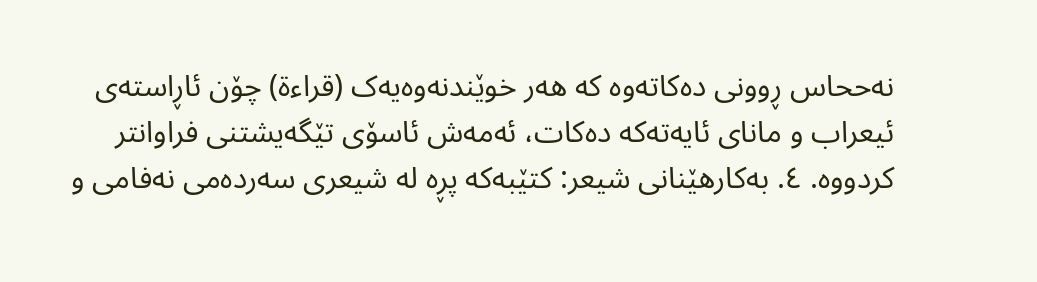نەححاس ڕوونی دەکاتەوە کە هەر خوێندنەوەیەک (قراءة) چۆن ئاڕاستەی ئیعراب و مانای ئایەتەکە دەکات، ئەمەش ئاسۆی تێگەیشتنی فراوانتر کردووە. ٤. بەکارهێنانی شیعر: کتێبەکە پڕە لە شیعری سەردەمی نەفامی و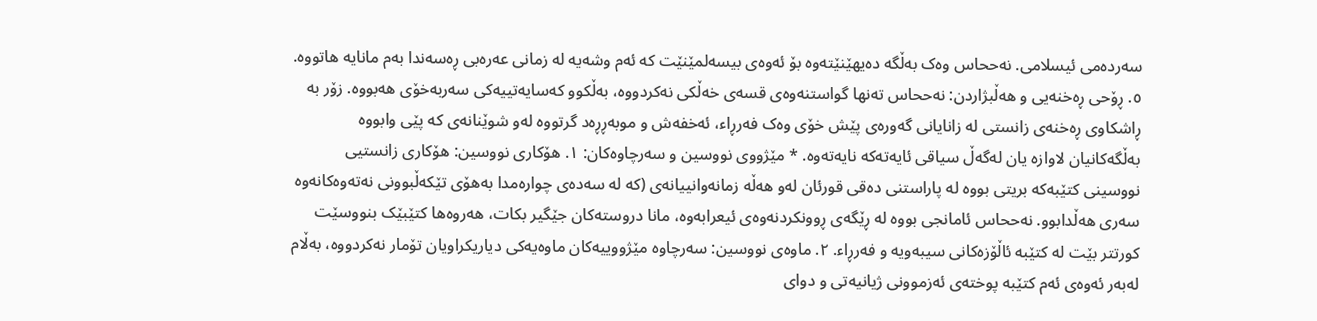سەردەمی ئیسلامی. نەححاس وەک بەڵگە دەیهێنێتەوە بۆ ئەوەی بیسەلمێنێت کە ئەم وشەیە لە زمانی عەرەبی ڕەسەندا بەم مانایە هاتووە. ٥. ڕۆحی ڕەخنەیی و هەڵبژاردن: نەححاس تەنها گواستنەوەی قسەی خەڵکی نەکردووە، بەڵکوو کەسایەتییەکی سەربەخۆی هەبووە. زۆر بە ڕاشکاوی ڕەخنەی زانستی لە زانایانی گەورەی پێش خۆی وەک فەرڕاء، ئەخفەش و موبەڕڕەد گرتووە لەو شوێنانەی کە پێی وابووە بەڵگەکانیان لاوازە یان لەگەڵ سیاقی ئایەتەکە نایەتەوە. * مێژووی نووسین و سەرچاوەکان: ١. هۆکاری نووسین: هۆکاری زانستیی نووسینی کتێبەکە بریتی بووە لە پاراستنی دەقی قورئان لەو هەڵە زمانەوانییانەی (کە لە سەدەی چوارەمدا بەهۆی تێکەڵبوونی نەتەوەکانەوە سەری هەڵدابوو. نەححاس ئامانجی بووە لە ڕێگەی ڕوونکردنەوەی ئیعرابەوە، مانا دروستەکان جێگیر بکات، هەروەها کتێبێک بنووسێت کورتتر بێت لە کتێبە ئاڵۆزەکانی سیبەویە و فەرڕاء. ٢. ماوەی نووسین: سەرچاوە مێژووییەکان ماوەیەکی دیاریکراویان تۆمار نەکردووە، بەڵام لەبەر ئەوەی ئەم کتێبە پوختەی ئەزموونی ژیانیەتی و دوای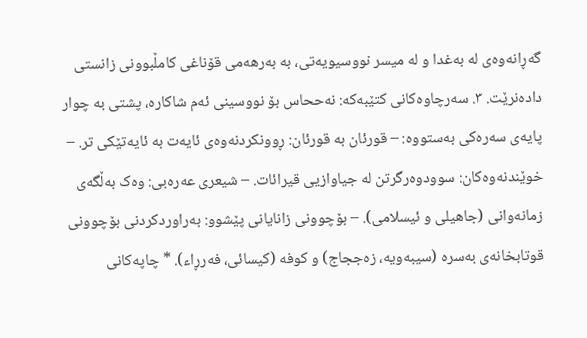گەڕانەوەی لە بەغدا و لە میسر نووسیویەتی، بە بەرهەمی قۆناغی کامڵبوونی زانستی دادەنرێت. ٣. سەرچاوەکانی کتێبەکە: نەححاس بۆ نووسینی ئەم شاکارە، پشتی بە چوار پایەی سەرەکی بەستووە: – قورئان بە قورئان: ڕوونکردنەوەی ئایەت بە ئایەتێکی تر. – خوێندنەوەکان: سوودوەرگرتن لە جیاوازیی قیرائات. – شیعری عەرەبی: وەک بەڵگەی زمانەوانی (جاهیلی و ئیسلامی). – بۆچوونی زانایانی پێشوو: بەراوردکردنی بۆچوونی قوتابخانەی بەسرە (سیبەویە، زەججاج) و کوفە (کیسائی، فەرڕاء). * چاپەکانی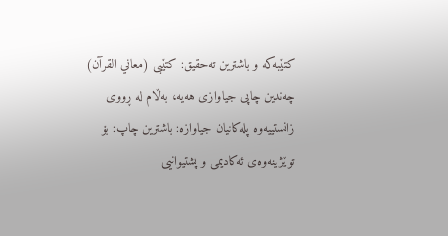کتێبەکە و باشترین تەحقیق: کتێبی (معاني القرآن) چەندین چاپی جیاوازی هەیە، بەڵام لە ڕووی زانستییەوە پلەکانیان جیاوازە: باشترین چاپ: بۆ توێژینەوەی ئەکادیمی و پشتیوانیی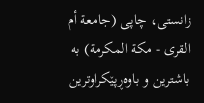زانستی، چاپی (جامعة أم القرى - مكة المكرمة) بە باشترین و باوەڕپێکراوترین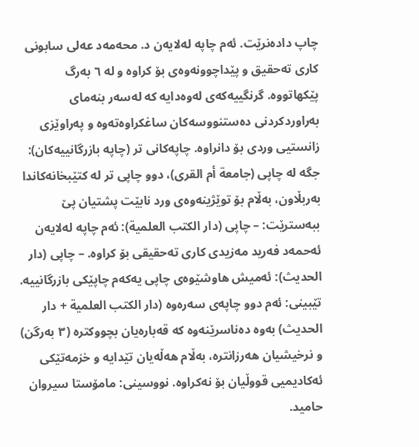چاپ دادەنرێت. ئەم چاپە لەلایەن د. محەمەد عەلی سابونی کاری تەحقیق و پێداچوونەوەی بۆ کراوە و لە ٦ بەرگ پێکهاتووە. گرنگییەکەی لەوەدایە کە لەسەر بنەمای بەراوردکردنی دەستنووسەکان ساغکراوەتەوە و پەراوێزی زانستیی وردی بۆ دانراوە. چاپەکانی تر (چاپە بازرگانییەکان): جگە لە چاپی (جامعة أم القرى)، دوو چاپی تر لە کتێبخانەکاندا بەربڵاون، بەڵام بۆ توێژینەوەی ورد نابێت پشتیان پێ ببەسترێت: – چاپی (دار الکتب العلمیة): ئەم چاپە لەلایەن ئەحمەد فەرید مەزیدی کاری تەحقیقی بۆ کراوە. – چاپی (دار الحدیث): ئەمیش هاوشێوەی چاپی یەکەم چاپێکی بازرگانییە. تێبینی: ئەم دوو چاپەی سەرەوە (دار الکتب العلمیة + دار الحدیث) بەوە دەناسرێنەوە کە قەبارەیان بچووکترە (٣ بەرگن) و نرخیشیان هەرزانترە، بەڵام هەڵەیان تێدایە و خزمەتێکی ئەکادیمیی قووڵیان بۆ نەکراوە. نووسینی: مامۆستا سیروان حامید.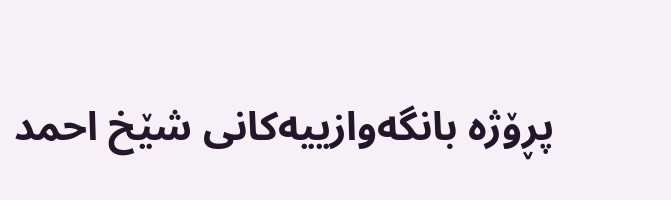پڕۆژە بانگەوازییەکانی شێخ احمد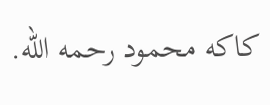کاکە محمود رحمه الله.